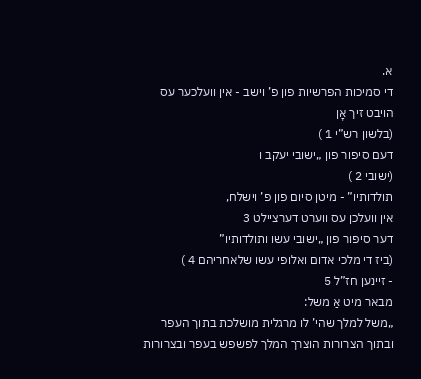א.
די סמיכות הפרשיות פון פ’ וישב - אין וועלכער עס הויבט זיך אָן
(בלשון רש”י 1 )
דעם סיפור פון „ישובי יעקב ו
(ישובי 2 )
תולדותיו” - מיטן סיום פון פ’ וישלח,
אין וועלכן עס ווערט דערציילט 3
דער סיפור פון „ישובי עשו ותולדותיו”
(ביז די מלכי אדום ואלופי עשו שלאחריהם 4 )
- זיינען חז”ל 5
מבאר מיט אַ משל:
„משל למלך שהי’ לו מרגלית מושלכת בתוך העפר ובתוך הצרורות הוצרך המלך לפשפש בעפר ובצרורות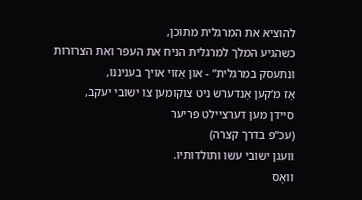להוציא את המרגלית מתוכן,
כשהגיע המלך למרגלית הניח את העפר ואת הצרורות ונתעסק במרגלית” - און אַזוי אויך בעניננו,
אַז מ’קען אַנדערש ניט צוקומען צו ישובי יעקב,
סיידן מען דערציילט פריער
(עכ”פ בדרך קצרה)
וועגן ישובי עשו ותולדותיו.
וואָס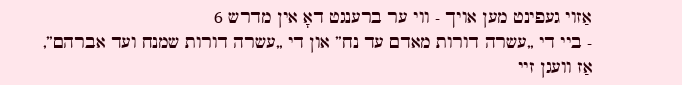אַזוי געפינט מען אויך - ווי ער ברענגט דאָ אין מדרש 6
- ביי די „עשרה דורות מאדם עד נח” און די „עשרה דורות שמנח ועד אברהם”,
אַז וועגן זיי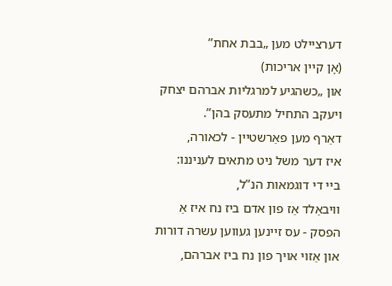דערציילט מען „בבת אחת”
(אָן קיין אריכות)
און „כשהגיע למרגליות אברהם יצחק ויעקב התחיל מתעסק בהן”.
דאַרף מען פאַרשטיין - לכאורה,
איז דער משל ניט מתאים לעניננו:
ביי די דוגמאות הנ”ל,
וויבאַלד אַז פון אדם ביז נח איז אַ הפסק - עס זיינען געווען עשרה דורות און אַזוי אויך פון נח ביז אברהם,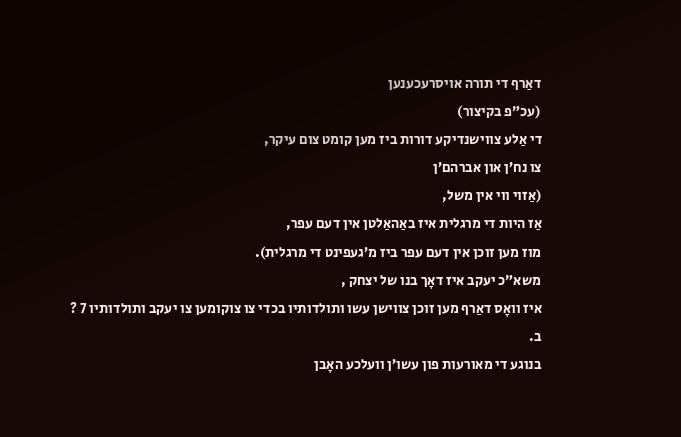דאַרף די תורה אויסרעכענען
(עכ”פ בקיצור)
די אַלע צווישנדיקע דורות ביז מען קומט צום עיקר,
צו נח’ן און אברהם’ן
(אַזוי ווי אין משל,
אַז היות די מרגלית איז באַהאַלטן אין דעם עפר,
מוז מען זוכן אין דעם עפר ביז מ’געפינט די מרגלית).
משא”כ יעקב איז דאָך בנו של יצחק ,
איז וואָס דאַרף מען זוכן צווישן עשו ותולדותיו בכדי צו צוקומען צו יעקב ותולדותיו 7 ?
ב.
בנוגע די מאורעות פון עשו’ן וועלכע האָבן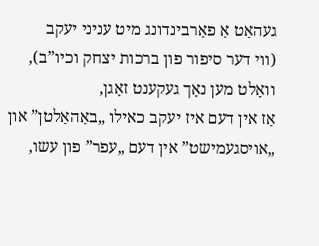געהאַט אַ פאַרבינדונג מיט עניני יעקב
(ווי דער סיפור פון ברכות יצחק וכיו”ב),
וואָלט מען נאָך געקענט זאָגן,
אַז אין דעם איז יעקב כאילו „באַהאַלטן” און „אויסגעמישט” אין דעם „עפר” פון עשו,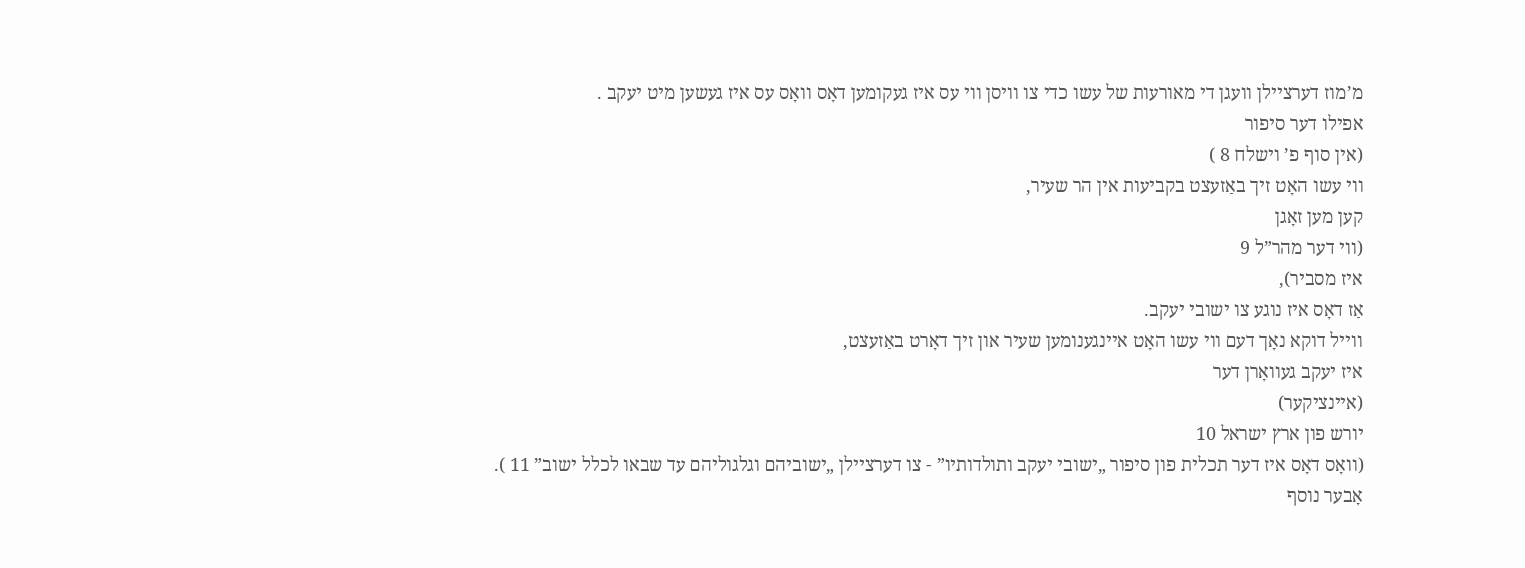מ’מוז דערציילן וועגן די מאורעות של עשו כדי צו וויסן ווי עס איז געקומען דאָס וואָס עס איז געשען מיט יעקב .
אפילו דער סיפור
(אין סוף פ’ וישלח 8 )
ווי עשו האָט זיך באַזעצט בקביעות אין הר שעיר,
קען מען זאָגן
(ווי דער מהר”ל 9
איז מסביר),
אַז דאָס איז נוגע צו ישובי יעקב.
ווייל דוקא נאָך דעם ווי עשו האָט איינגענומען שעיר און זיך דאָרט באַזעצט,
איז יעקב געוואָרן דער
(איינציקער)
יורש פון ארץ ישראל 10
(וואָס דאָס איז דער תכלית פון סיפור „ישובי יעקב ותולדותיו” - צו דערציילן „ישוביהם וגלגוליהם עד שבאו לכלל ישוב” 11 ).
אָבער נוסף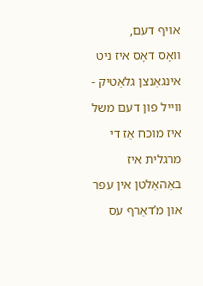אויף דעם,
וואָס דאָס איז ניט אינגאַנצן גלאַטיק - ווייל פון דעם משל איז מוכח אַז די מרגלית איז באַהאַלטן אין עפר און מ’דאַרף עס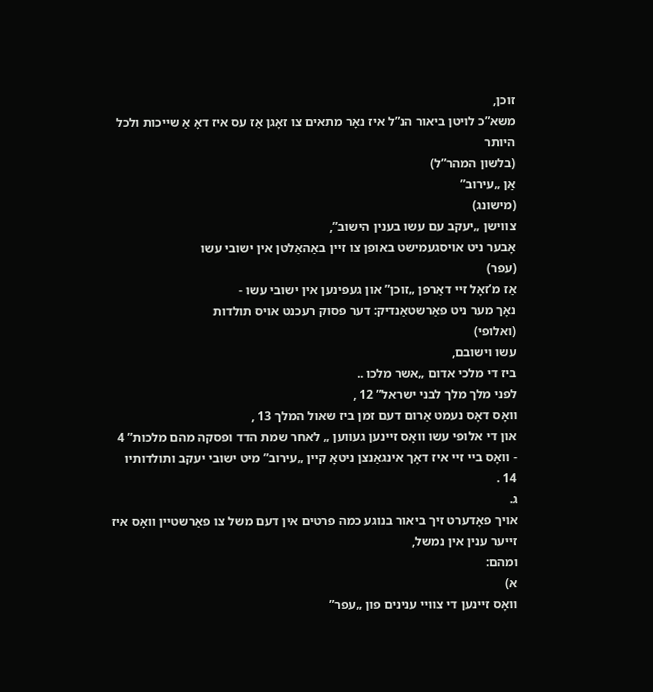זוכן,
משא”כ לויטן ביאור הנ”ל איז נאָר מתאים צו זאָגן אַז עס איז דאָ אַ שייכות ולכל היותר
(בלשון המהר”ל)
אַן „עירוב”
(מישונג)
צווישן „יעקב עם עשו בענין הישוב”,
אָבער ניט אויסגעמישט באופן צו זיין באַהאַלטן אין ישובי עשו
(עפר)
אַז מ’זאָל זיי דאַרפן „זוכן” און געפינען אין ישובי עשו -
נאָך מער ניט פאַרשטאַנדיק: דער פסוק רעכנט אויס תולדות
(ואלופי)
עשו וישובם,
ביז די מלכי אדום „אשר מלכו ..
לפני מלך מלך לבני ישראל” 12 ,
וואָס דאָס נעמט אַרום דעם זמן ביז שאול המלך 13 ,
און די אלופי עשו וואָס זיינען געווען „ לאחר שמת הדד ופסקה מהם מלכות” 4
- וואָס ביי זיי איז דאָך אינגאַנצן ניטאָ קיין „עירוב” מיט ישובי יעקב ותולדותיו 14 .
ג.
אויך פאָדערט זיך ביאור בנוגע כמה פרטים אין דעם משל צו פאַרשטיין וואָס איז זייער ענין אין נמשל,
ומהם:
א)
וואָס זיינען די צוויי ענינים פון „עפר”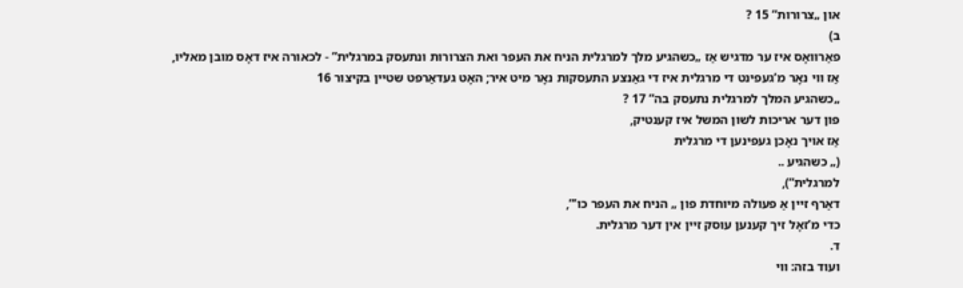און „צרורות” 15 ?
ב)
פאַרוואָס איז ער מדגיש אַז „כשהגיע מלך למרגלית הניח את העפר ואת הצרורות ונתעסק במרגלית” - לכאורה איז דאָס מובן מאליו,
אַז ווי נאָר מ’געפינט די מרגלית איז די גאַנצע התעסקות נאָר מיט איר; האָט געדאַרפט שטיין בקיצור 16
„כשהגיע המלך למרגלית נתעסק בה” 17 ?
פון דער אריכות לשון המשל איז קענטיק,
אַז אויך נאָכן געפינען די מרגלית
(„ כשהגיע ..
למרגלית”),
דאַרף זיין אַ פעולה מיוחדת פון „ הניח את העפר כו’”,
כדי מ’זאָל זיך קענען עוסק זיין אין דער מרגלית.
ד.
ועוד בזה: ווי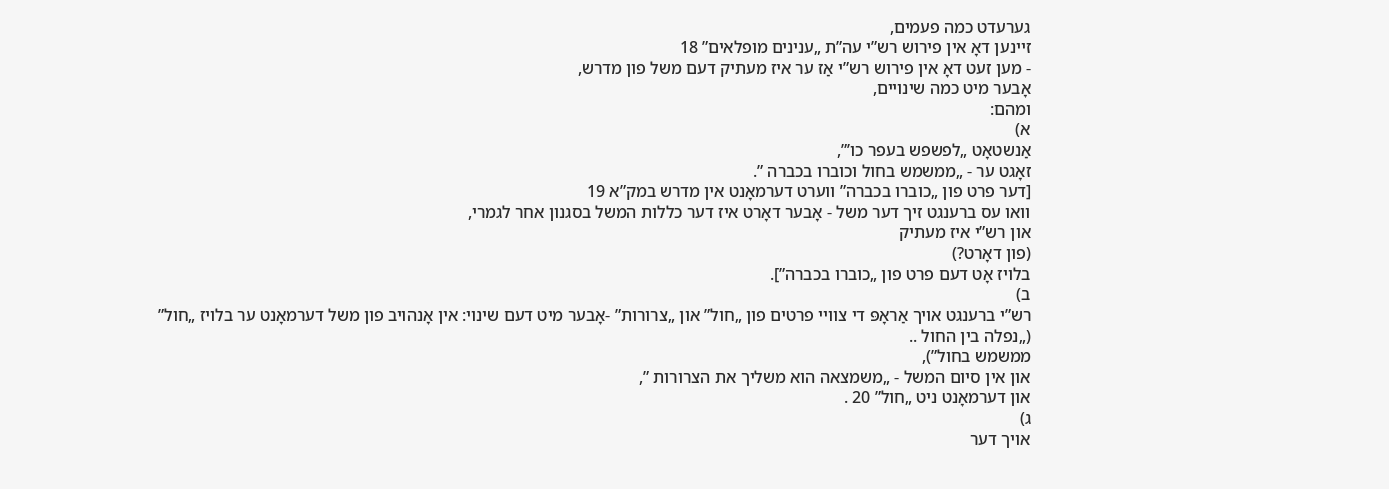גערעדט כמה פעמים,
זיינען דאָ אין פירוש רש”י עה”ת „ענינים מופלאים” 18
- מען זעט דאָ אין פירוש רש”י אַז ער איז מעתיק דעם משל פון מדרש,
אָבער מיט כמה שינויים,
ומהם:
א)
אַנשטאָט „לפשפש בעפר כו’”,
זאָגט ער - „ממשמש בחול וכוברו בכברה ”.
[דער פרט פון „כוברו בכברה” ווערט דערמאָנט אין מדרש במק”א 19
וואו עס ברענגט זיך דער משל - אָבער דאָרט איז דער כללות המשל בסגנון אחר לגמרי,
און רש”י איז מעתיק
(פון דאָרט?)
בלויז אָט דעם פרט פון „כוברו בכברה”].
ב)
רש”י ברענגט אויך אַראָפּ די צוויי פרטים פון „חול” און „צרורות” -אָבער מיט דעם שינוי: אין אָנהויב פון משל דערמאָנט ער בלויז „חול”
(„נפלה בין החול ..
ממשמש בחול”),
און אין סיום המשל - „משמצאה הוא משליך את הצרורות ”,
און דערמאָנט ניט „חול” 20 .
ג)
אויך דער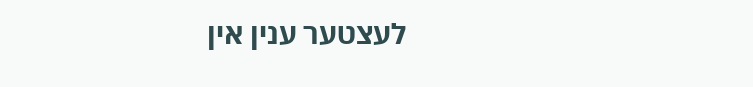לעצטער ענין אין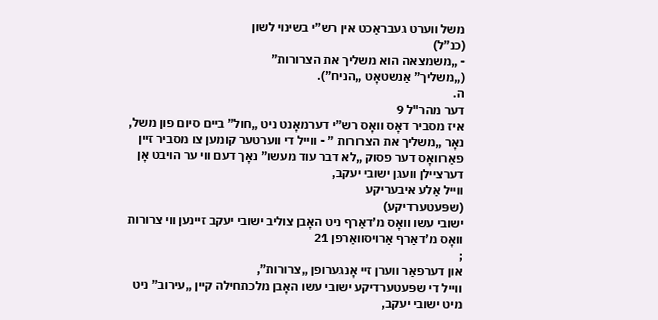משל ווערט געבראַכט אין רש”י בשינוי לשון
(כנ”ל)
- „משמצאה הוא משליך את הצרורות”
(„משליך” אַנשטאָט „הניח”).
ה.
דער מהר"ל 9
איז מסביר דאָס וואָס רש”י דערמאָנט ניט „חול” ביים סיום פון משל,
נאָר „משליך את הצרורות ” - ווייל די ווערטער קומען צו מסביר זיין פאַרוואָס דער פסוק „לא דבר עוד מעשו” נאָך דעם ווי ער הויבט אָן דערציילן וועגן ישובי יעקב,
ווייל אַלע איבעריקע
(שפּעטערדיקע)
ישובי עשו וואָס מ’דאַרף ניט האָבן צוליב ישובי יעקב זיינען ווי צרורות וואָס מ’דאַרף אַרויסוואַרפן 21
;
און דערפאַר ווערן זיי אָנגערופן „צרורות”,
ווייל די שפּעטערדיקע ישובי עשו האָבן מלכתחילה קיין „עירוב” ניט מיט ישובי יעקב,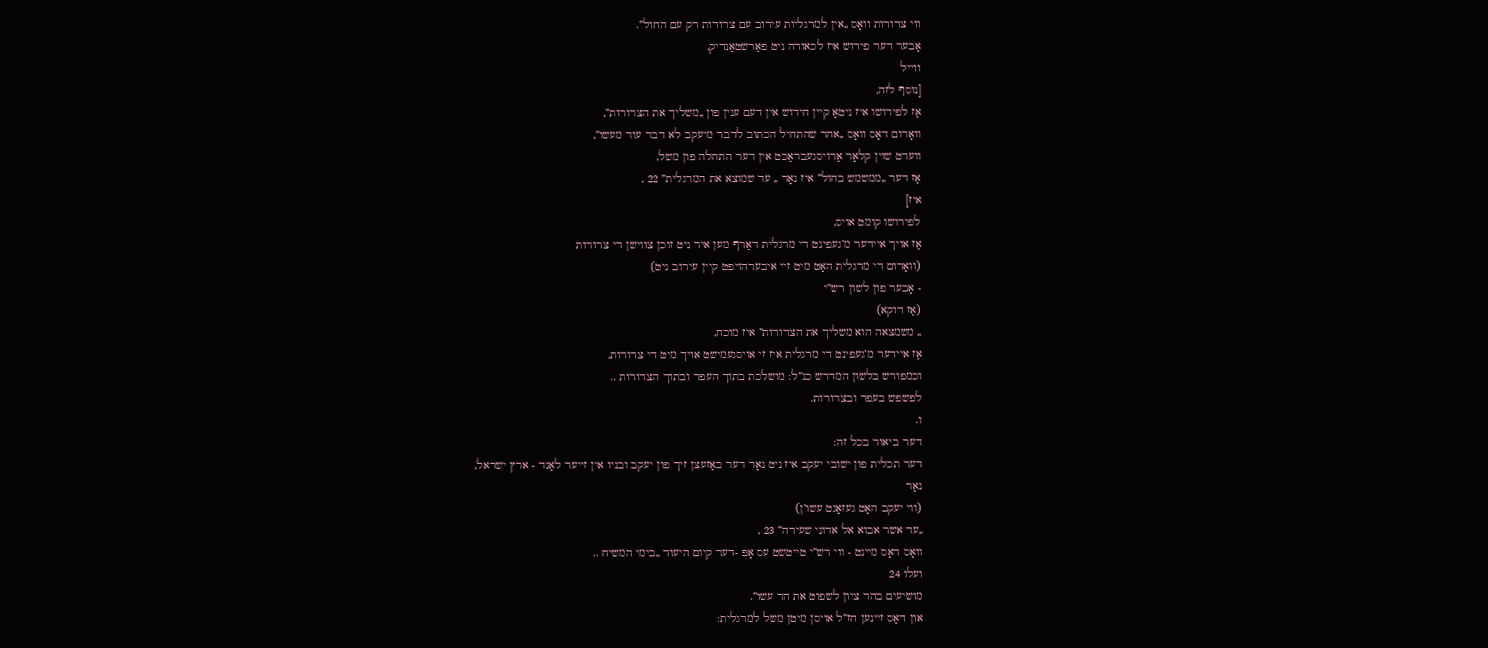ווי צרורות וואָס „אין למרגליות עירוב עם צרורות רק עם החול”.
אָבער דער פירוש איז לכאורה ניט פאַרשטאַנדיק,
ווייל
[נוסף לזה,
אַז לפירושו איז ניטאָ קיין חידוש אין דעם ענין פון „משליך את הצרורות”,
וואָרום דאָס וואָס „אחר שהתחיל הכתוב לדבר מיעקב לא דבר עוד מעשו”,
ווערט שוין קלאָר אַרויסגעבראַכט אין דער התחלה פון משל,
אַז דער „ממשמש בחול” איז נאָר „ עד שמוצא את המרגלית” 22 ,
איז]
לפירושו קומט אויס,
אַז אויך איידער מ’געפינט די מרגלית דאַרף מען איר ניט זוכן צווישן די צרורות
(וואָרום די מרגלית האָט מיט זיי איבערהויפט קיין עירוב ניט)
- אָבער פון לשון רש”י
(אַז דוקא)
„ משמצאה הוא משליך את הצרורות” איז מוכח,
אַז איידער מ’געפינט די מרגלית איז זי אויסגעמישט אויך מיט די צרורות,
וכמפורש בלשון המדרש כנ”ל: מושלכת בתוך העפר ובתוך הצרורות ..
לפשפש בעפר ובצרורות.
ו.
דער ביאור בכל זה:
דער תכלית פון ישובי יעקב איז ניט נאָר דער באַזעצן זיך פון יעקב ובניו אין זייער לאַנד - ארץ ישראל,
נאָר
(ווי יעקב האָט געזאָגט עשו’ן)
„עד אשר אבוא אל אדוני שעירה” 23 ,
וואָס דאָס מיינט - ווי רש”י טייטשט עס אָפּ -דער קיום היעוד „בימי המשיח ..
ועלו 24
מושיעים בהר ציון לשפוט את הר עשו”.
און דאָס זיינען חז”ל אויסן מיטן משל למרגלית: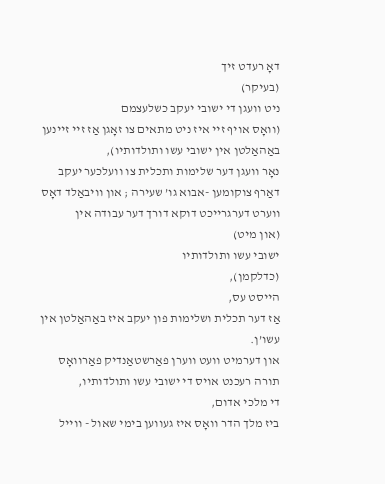דאָ רעדט זיך
(בעיקר)
ניט וועגן די ישובי יעקב כשלעצמם
(וואָס אויף זיי איז ניט מתאים צו זאָגן אַז זיי זיינען באַהאַלטן אין ישובי עשו ותולדותיו),
נאָר וועגן דער שלימות ותכלית צו וועלכער יעקב דאַרף צוקומען -אבוא גו’ שעירה ; און וויבאַלד דאָס ווערט דערגרייכט דוקא דורך דער עבודה אין
(און מיט)
ישובי עשו ותולדותיו
(כדלקמן),
הייסט עס,
אַז דער תכלית ושלימות פון יעקב איז באַהאַלטן אין עשו’ן.
און דערמיט וועט ווערן פאַרשטאַנדיק פאַרוואָס תורה רעכנט אויס די ישובי עשו ותולדותיו,
די מלכי אדום,
ביז מלך הדר וואָס איז געווען בימי שאול - ווייל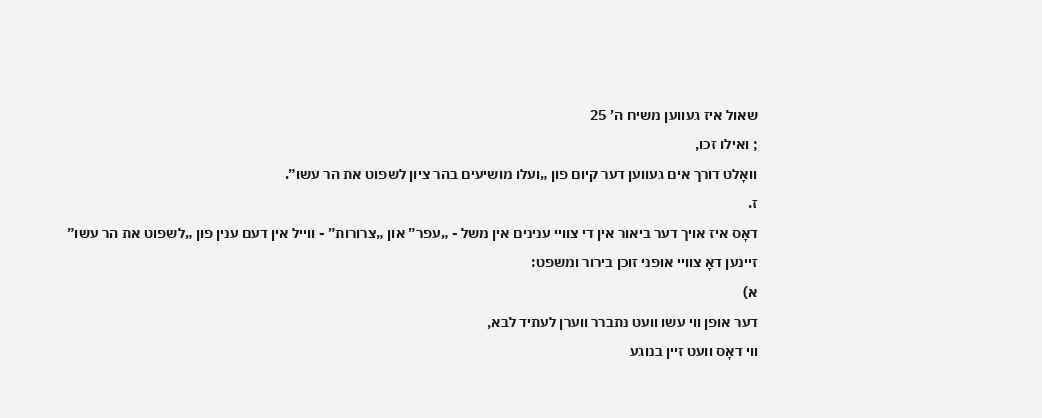שאול איז געווען משיח ה’ 25
; ואילו זכו,
וואָלט דורך אים געווען דער קיום פון „ועלו מושיעים בהר ציון לשפוט את הר עשו”.
ז.
דאָס איז אויך דער ביאור אין די צוויי ענינים אין משל - „עפר” און „צרורות” - ווייל אין דעם ענין פון „לשפוט את הר עשו” זיינען דאָ צוויי אופני זוכן בירור ומשפט:
א)
דער אופן ווי עשו וועט נתברר ווערן לעתיד לבא,
ווי דאָס וועט זיין בנוגע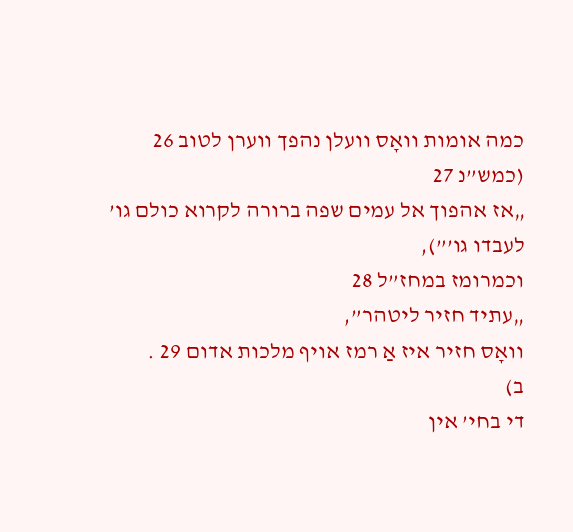כמה אומות וואָס וועלן נהפך ווערן לטוב 26
(כמש”נ 27
„אז אהפוך אל עמים שפה ברורה לקרוא כולם גו’ לעבדו גו’”),
וכמרומז במחז”ל 28
„עתיד חזיר ליטהר”,
וואָס חזיר איז אַ רמז אויף מלכות אדום 29 .
ב)
די בחי’ אין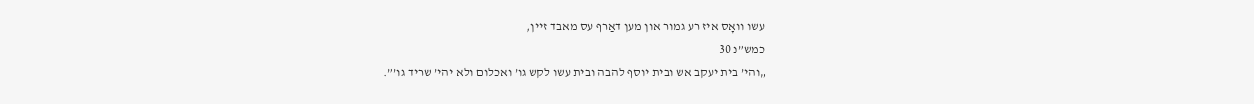עשו וואָס איז רע גמור און מען דאַרף עס מאבד זיין,
כמש”נ 30
„והי’ בית יעקב אש ובית יוסף להבה ובית עשו לקש גו’ ואכלום ולא יהי’ שריד גו’”.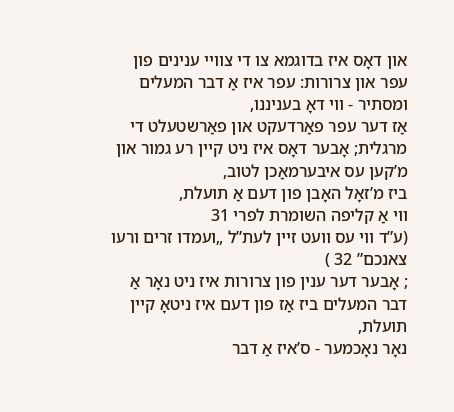און דאָס איז בדוגמא צו די צוויי ענינים פון עפר און צרורות: עפר איז אַ דבר המעלים ומסתיר - ווי דאָ בעניננו,
אַז דער עפר פאַרדעקט און פאַרשטעלט די מרגלית; אָבער דאָס איז ניט קיין רע גמור און מ’קען עס איבערמאַכן לטוב,
ביז מ’זאָל האָבן פון דעם אַ תועלת,
ווי אַ קליפה השומרת לפרי 31
(ע”ד ווי עס וועט זיין לעת”ל „ועמדו זרים ורעו צאנכם” 32 )
; אָבער דער ענין פון צרורות איז ניט נאָר אַ דבר המעלים ביז אַז פון דעם איז ניטאָ קיין תועלת,
נאָר נאָכמער - ס’איז אַ דבר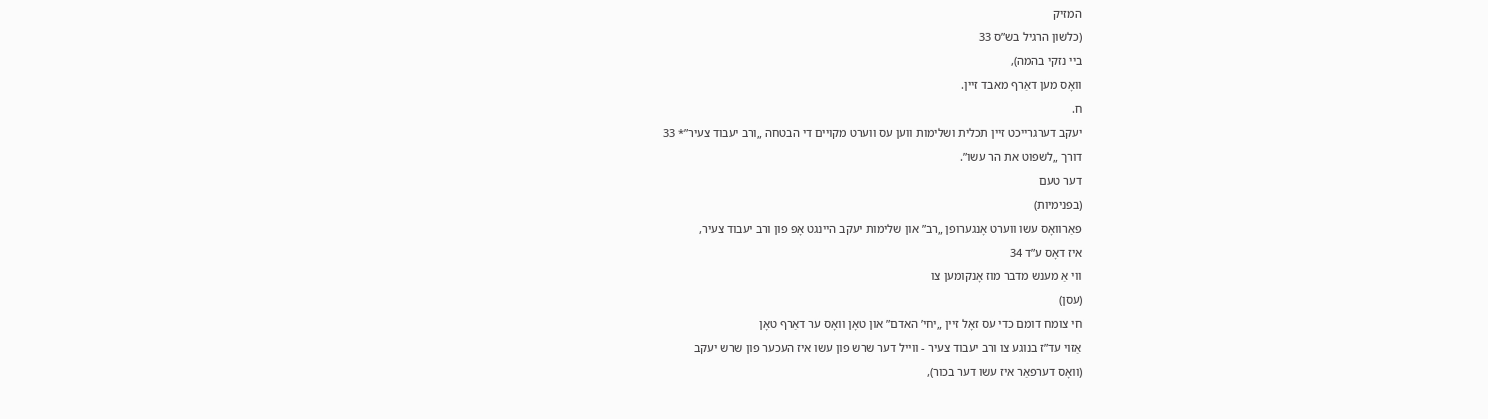המזיק
(כלשון הרגיל בש”ס 33
ביי נזקי בהמה),
וואָס מען דאַרף מאבד זיין.
ח.
יעקב דערגרייכט זיין תכלית ושלימות ווען עס ווערט מקויים די הבטחה „ורב יעבוד צעיר”* 33
דורך „לשפוט את הר עשו”.
דער טעם
(בפנימיות)
פאַרוואָס עשו ווערט אָנגערופן „רב” און שלימות יעקב היינגט אָפּ פון ורב יעבוד צעיר,
איז דאָס ע”ד 34
ווי אַ מענש מדבר מוז אָנקומען צו
(עסן)
חי צומח דומם כדי עס זאָל זיין „יחי’ האדם” און טאָן וואָס ער דאַרף טאָן
אַזוי עד”ז בנוגע צו ורב יעבוד צעיר - ווייל דער שרש פון עשו איז העכער פון שרש יעקב
(וואָס דערפאַר איז עשו דער בכור),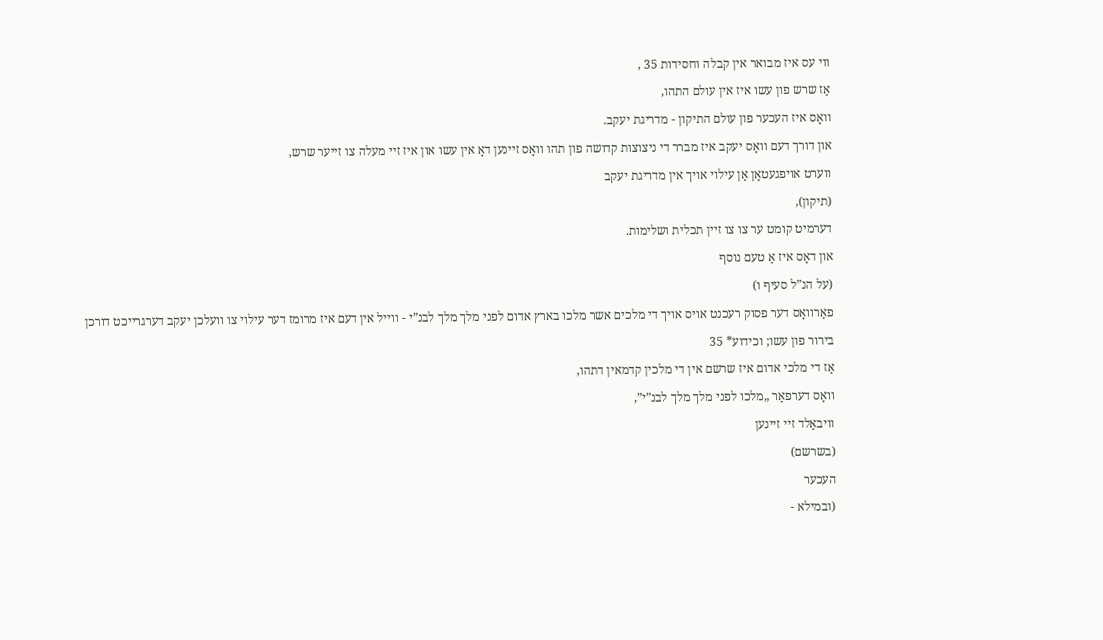ווי עס איז מבואר אין קבלה וחסידות 35 ,
אַז שרש פון עשו איז אין עולם התהו,
וואָס איז העכער פון עולם התיקון - מדריגת יעקב.
און דורך דעם וואָס יעקב איז מברר די ניצוצות קדושה פון תהו וואָס זיינען דאָ אין עשו און איז זיי מעלה צו זייער שרש,
ווערט אויפגעטאָן אַן עילוי אויך אין מדריגת יעקב
(תיקון),
דערמיט קומט ער צו צו זיין תכלית ושלימות.
און דאָס איז אַ טעם נוסף
(על הנ”ל סעיף ו)
פאַרוואָס דער פסוק רעכנט אויס אויך די מלכים אשר מלכו בארץ אדום לפני מלך מלך לבנ”י - ווייל אין דעם איז מרומז דער עילוי צו וועלכן יעקב דערגרייכט דורכן בירור פון עשו; וכידוע* 35
אַז די מלכי אדום איז שרשם אין די מלכין קדמאין דתהו,
וואָס דערפאַר „מלכו לפני מלך מלך לבנ”י”,
וויבאַלד זיי זיינען
(בשרשם)
העכער
(ובמילא -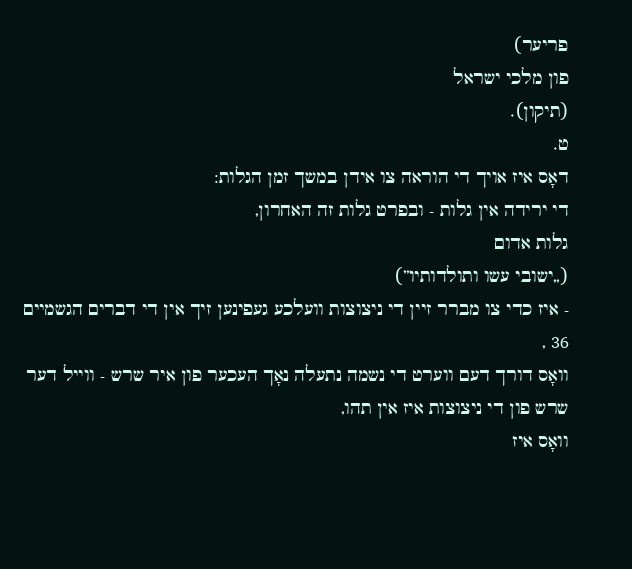פריער)
פון מלכי ישראל
(תיקון).
ט.
דאָס איז אויך די הוראה צו אידן במשך זמן הגלות:
די ירידה אין גלות - ובפרט גלות זה האחרון,
גלות אדום
(„ישובי עשו ותולדותיו”)
- איז כדי צו מברר זיין די ניצוצות וועלכע געפינען זיך אין די דברים הגשמיים 36 ,
וואָס דורך דעם ווערט די נשמה נתעלה נאָך העכער פון איר שרש - ווייל דער שרש פון די ניצוצות איז אין תהו,
וואָס איז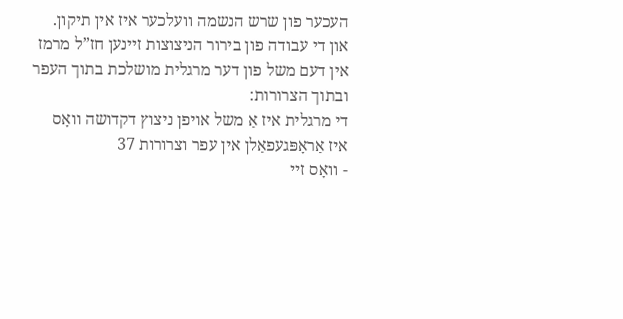העכער פון שרש הנשמה וועלכער איז אין תיקון.
און די עבודה פון בירור הניצוצות זיינען חז”ל מרמז אין דעם משל פון דער מרגלית מושלכת בתוך העפר ובתוך הצרורות:
די מרגלית איז אַ משל אויפן ניצוץ דקדושה וואָס איז אַראָפּגעפאַלן אין עפר וצרורות 37
- וואָס זיי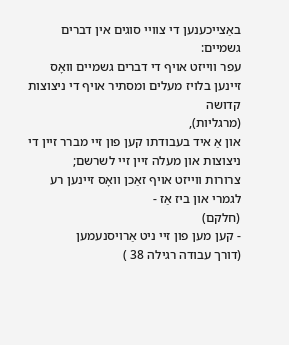באַצייכענען די צוויי סוגים אין דברים גשמיים:
עפר ווייזט אויף די דברים גשמיים וואָס זיינען בלויז מעלים ומסתיר אויף די ניצוצות קדושה
(מרגליות),
און אַ איד בעבודתו קען פון זיי מברר זיין די ניצוצות און מעלה זיין זיי לשרשם;
צרורות ווייזט אויף זאַכן וואָס זיינען רע לגמרי און ביז אַז -
(חלקם)
- קען מען פון זיי ניט אַרויסנעמען
(דורך עבודה רגילה 38 )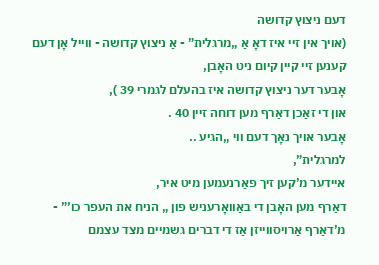דעם ניצוץ קדושה
(אויך אין זיי איז דאָ אַ „מרגלית” - אַ ניצוץ קדושה - ווייל אָן דעם קענען זיי קיין קיום ניט האָבן,
אָבער דער ניצוץ קדושה איז בהעלם לגמרי 39 ),
און די זאַכן דאַרף מען דוחה זיין 40 .
אָבער אויך נאָך דעם ווי „הגיע ..
למרגלית”,
איידער מ’קען זיך פאַרנעמען מיט איר,
דאַרף מען האָבן די באַוואָרעניש פון „ הניח את העפר כו’” -
מ’דאַרף אַרויסווייזן אַז די דברים גשמיים מצד עצמם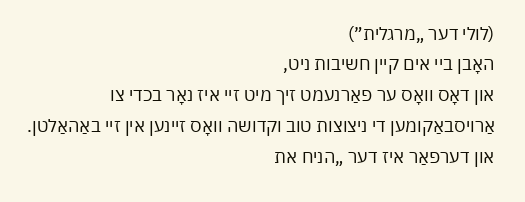(לולי דער „מרגלית”)
האָבן ביי אים קיין חשיבות ניט,
און דאָס וואָס ער פאַרנעמט זיך מיט זיי איז נאָר בכדי צו אַרויסבאַקומען די ניצוצות טוב וקדושה וואָס זיינען אין זיי באַהאַלטן.
און דערפאַר איז דער „הניח את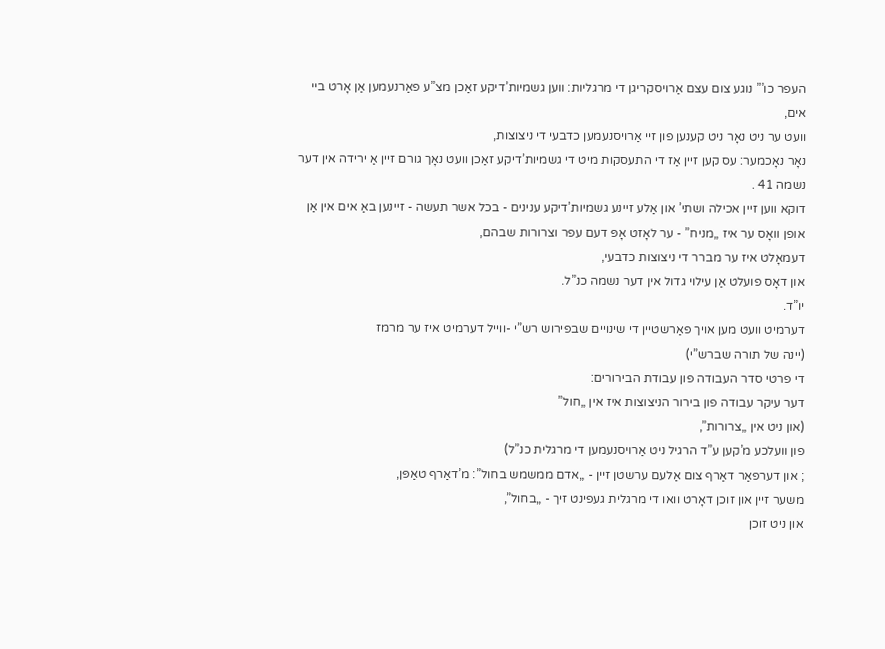העפר כו’” נוגע צום עצם אַרויסקריגן די מרגליות: ווען גשמיות’דיקע זאַכן מצ”ע פאַרנעמען אַן אָרט ביי אים,
וועט ער ניט נאָר ניט קענען פון זיי אַרויסנעמען כדבעי די ניצוצות,
נאָר נאָכמער: עס קען זיין אַז די התעסקות מיט די גשמיות’דיקע זאַכן וועט נאָך גורם זיין אַ ירידה אין דער נשמה 41 .
דוקא ווען זיין אכילה ושתי’ און אַלע זיינע גשמיות’דיקע ענינים - בכל אשר תעשה - זיינען באַ אים אין אַן אופן וואָס ער איז „מניח” - ער לאָזט אָפּ דעם עפר וצרורות שבהם,
דעמאָלט איז ער מברר די ניצוצות כדבעי,
און דאָס פועלט אַן עילוי גדול אין דער נשמה כנ”ל.
יו”ד.
דערמיט וועט מען אויך פאַרשטיין די שינויים שבפירוש רש”י -ווייל דערמיט איז ער מרמז
(יינה של תורה שברש”י)
די פרטי סדר העבודה פון עבודת הבירורים:
דער עיקר עבודה פון בירור הניצוצות איז אין „חול”
(און ניט אין „צרורות”,
פון וועלכע מ’קען ע”ד הרגיל ניט אַרויסנעמען די מרגלית כנ”ל)
; און דערפאַר דאַרף צום אַלעם ערשטן זיין - „אדם ממשמש בחול”: מ’דאַרף טאַפּן,
משער זיין און זוכן דאָרט וואו די מרגלית געפינט זיך - „בחול”,
און ניט זוכן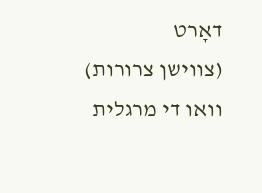דאָרט
(צווישן צרורות)
וואו די מרגלית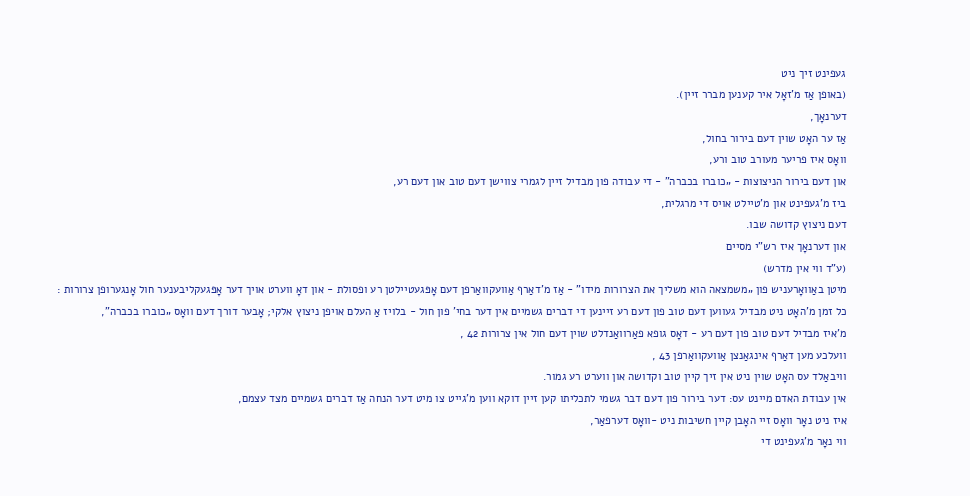געפינט זיך ניט
(באופן אַז מ’זאָל איר קענען מברר זיין).
דערנאָך,
אַז ער האָט שוין דעם בירור בחול,
וואָס איז פריער מעורב טוב ורע,
און דעם בירור הניצוצות - „כוברו בכברה” - די עבודה פון מבדיל זיין לגמרי צווישן דעם טוב און דעם רע,
ביז מ’געפינט און מ’טיילט אויס די מרגלית,
דעם ניצוץ קדושה שבו.
און דערנאָך איז רש”י מסיים
(ע”ד ווי אין מדרש)
מיטן באַוואָרעניש פון „משמצאה הוא משליך את הצרורות מידו” - אַז מ’דאַרף אַוועקוואַרפן דעם אָפּגעטיילטן רע ופסולת - און דאָ ווערט אויך דער אָפּגעקליבענער חול אָנגערופן צרורות :
כל זמן מ’האָט ניט מבדיל געווען דעם טוב פון דעם רע זיינען די דברים גשמיים אין דער בחי’ פון חול - בלויז אַ העלם אויפן ניצוץ אלקי; אָבער דורך דעם וואָס „כוברו בכברה”,
מ’איז מבדיל דעם טוב פון דעם רע - דאָס גופא פאַרוואַנדלט שוין דעם חול אין צרורות 42 ,
וועלכע מען דאַרף אינגאַנצן אַוועקוואַרפן 43 ,
וויבאַלד עס האָט שוין ניט אין זיך קיין טוב וקדושה און ווערט רע גמור.
אין עבודת האדם מיינט עס: דער בירור פון דעם דבר גשמי לתכליתו קען זיין דוקא ווען מ’גייט צו מיט דער הנחה אַז דברים גשמיים מצד עצמם,
איז ניט נאָר וואָס זיי האָבן קיין חשיבות ניט -וואָס דערפאַר,
ווי נאָר מ’געפינט די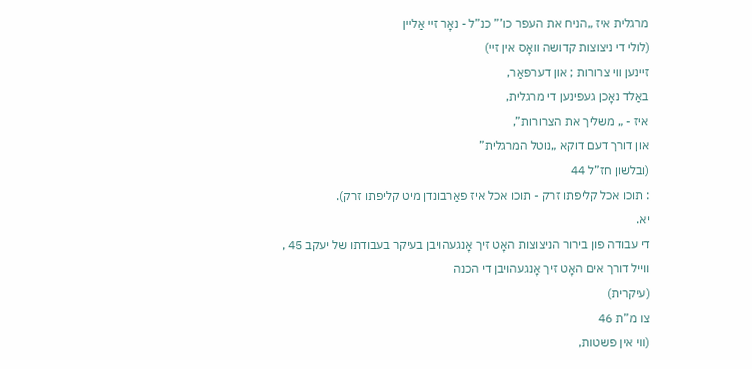מרגלית איז „הניח את העפר כו’” כנ”ל - נאָר זיי אַליין
(לולי די ניצוצות קדושה וואָס אין זיי)
זיינען ווי צרורות ; און דערפאַר,
באַלד נאָכן געפינען די מרגלית,
איז - „ משליך את הצרורות”,
און דורך דעם דוקא „נוטל המרגלית”
(ובלשון חז”ל 44
: תוכו אכל קליפתו זרק - תוכו אכל איז פאַרבונדן מיט קליפתו זרק).
יא.
די עבודה פון בירור הניצוצות האָט זיך אָנגעהויבן בעיקר בעבודתו של יעקב 45 ,
ווייל דורך אים האָט זיך אָנגעהויבן די הכנה
(עיקרית)
צו מ”ת 46
(ווי אין פשטות,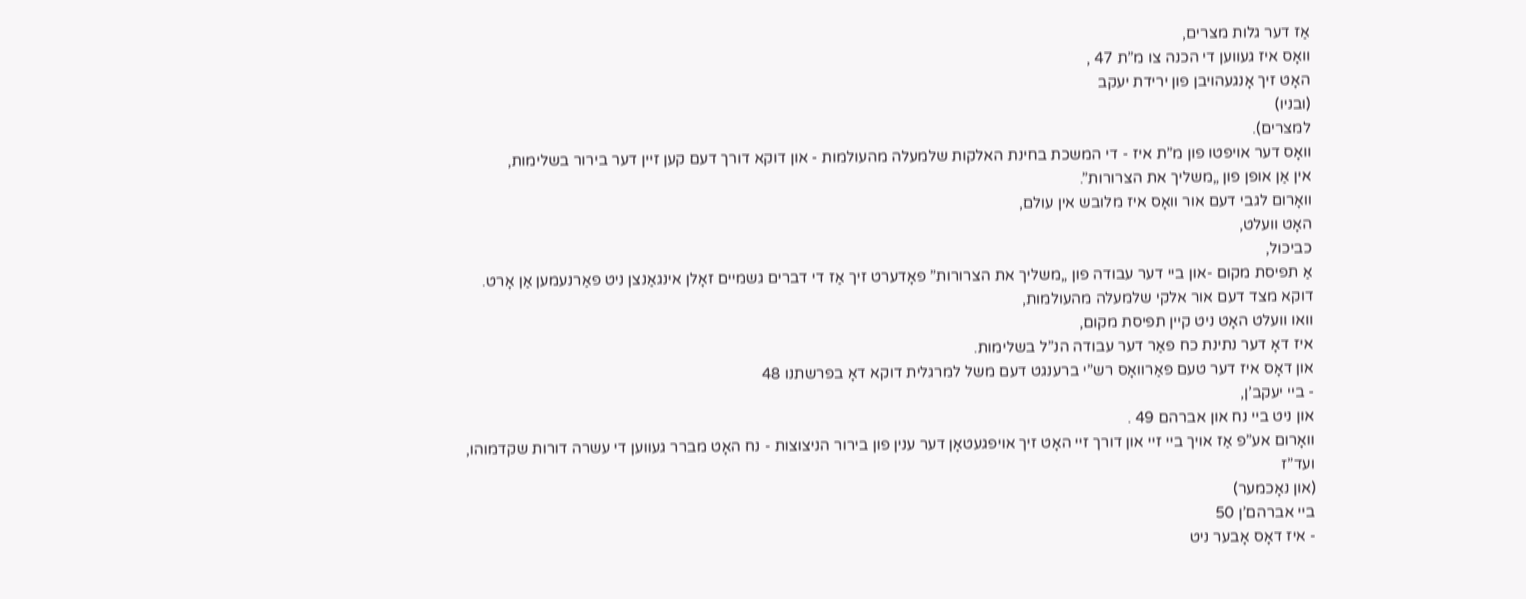אַז דער גלות מצרים,
וואָס איז געווען די הכנה צו מ”ת 47 ,
האָט זיך אָנגעהויבן פון ירידת יעקב
(ובניו)
למצרים).
וואָס דער אויפטו פון מ”ת איז - די המשכת בחינת האלקות שלמעלה מהעולמות - און דוקא דורך דעם קען זיין דער בירור בשלימות,
אין אַן אופן פון „משליך את הצרורות”.
וואָרום לגבי דעם אור וואָס איז מלובש אין עולם,
האָט וועלט,
כביכול,
אַ תפיסת מקום -און ביי דער עבודה פון „משליך את הצרורות” פאָדערט זיך אַז די דברים גשמיים זאָלן אינגאַנצן ניט פאַרנעמען אַן אָרט.
דוקא מצד דעם אור אלקי שלמעלה מהעולמות,
וואו וועלט האָט ניט קיין תפיסת מקום,
איז דאָ דער נתינת כח פאַר דער עבודה הנ”ל בשלימות.
און דאָס איז דער טעם פאַרוואָס רש”י ברענגט דעם משל למרגלית דוקא דאָ בפרשתנו 48
- ביי יעקב’ן,
און ניט ביי נח און אברהם 49 .
וואָרום אע”פ אַז אויך ביי זיי און דורך זיי האָט זיך אויפגעטאָן דער ענין פון בירור הניצוצות - נח האָט מברר געווען די עשרה דורות שקדמוהו,
ועד”ז
(און נאָכמער)
ביי אברהם’ן 50
- איז דאָס אָבער ניט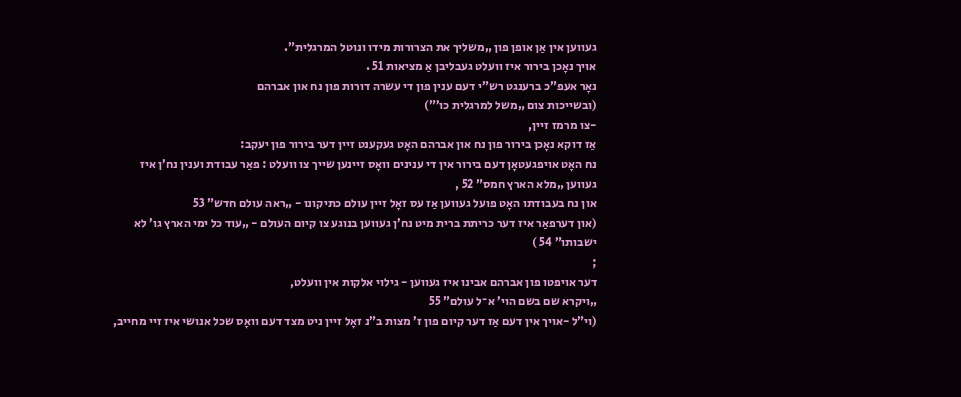געווען אין אַן אופן פון „משליך את הצרורות מידו ונוטל המרגלית”.
אויך נאָכן בירור איז וועלט געבליבן אַ מציאות 51 .
נאָר אעפ”כ ברענגט רש”י דעם ענין פון די עשרה דורות פון נח און אברהם
(ובשייכות צום „משל למרגלית כו’”)
-צו מרמז זיין,
אַז דוקא נאָכן בירור פון נח און אברהם האָט געקענט זיין דער בירור פון יעקב:
נח האָט אויפגעטאָן דעם בירור אין די ענינים וואָס זיינען שייך צו וועלט : פאַר עבודת וענין נח’ן איז געווען „מלא הארץ חמס” 52 ,
און נח בעבודתו האָט פועל געווען אַז עס זאָל זיין עולם כתיקונו - „ראה עולם חדש” 53
(און דערפאַר איז דער כריתת ברית מיט נח’ן געווען בנוגע צו קיום העולם - „עוד כל ימי הארץ גו’ לא ישבותו” 54 )
;
דער אויפטו פון אברהם אבינו איז געווען - גילוי אלקות אין וועלט,
„ויקרא שם בשם הוי’ א־ל עולם” 55
(וי”ל -אויך אין דעם אַז דער קיום פון ז’ מצות ב”נ זאָל זיין ניט מצד דעם וואָס שכל אנושי איז זיי מחייב,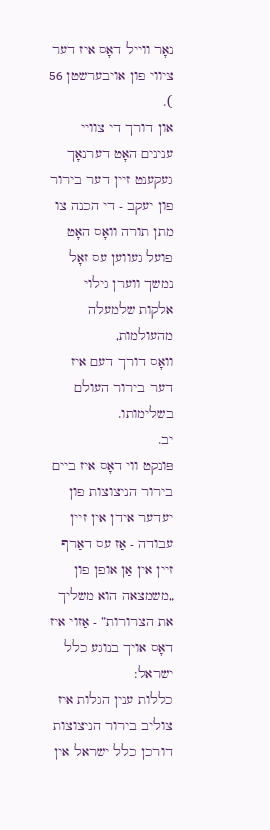נאָר ווייל דאָס איז דער ציווי פון אויבערשטן 56 ).
און דורך די צוויי ענינים האָט דערנאָך געקענט זיין דער בירור פון יעקב - די הכנה צו מתן תורה וואָס האָט פועל געווען עס זאָל נמשך ווערן גילוי אלקות שלמעלה מהעולמות,
וואָס דורך דעם איז דער בירור העולם בשלימותו.
יב.
פּונקט ווי דאָס איז ביים בירור הניצוצות פון יעדער אידן אין זיין עבודה - אַז עס דאַרף זיין אין אַן אופן פון „משמצאה הוא משליך את הצרורות” - אַזוי איז דאָס אויך בנוגע כלל ישראל:
כללות ענין הגלות איז צוליב בירור הניצוצות דורכן כלל ישראל אין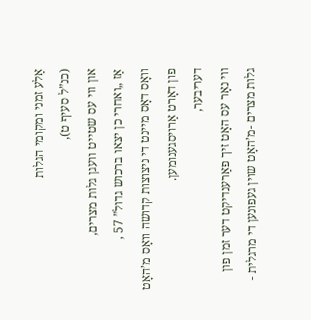אַלע זמני ומקומי הגלות
(כנ”ל סעיף ט),
און ווי עס שטייט וועגן גלות מצרים,
אַז „ואחרי כן יצאו ברכוש גדול” 57 ,
וואָס דאָס מיינט די ניצוצות קדושה וואָס מ’האָט פון דאָרט אַרויסגענומען.
דעריבער,
ווי נאָר עס האָט זיך פאַרענדיקט דער זמן פון גלות מצרים -מ’האָט שוין געפונען די מרגלית -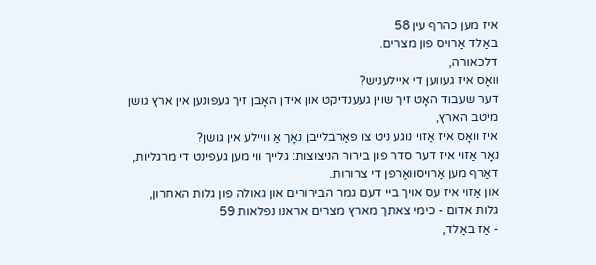איז מען כהרף עין 58
באַלד אַרויס פון מצרים.
דלכאורה,
וואָס איז געווען די איילעניש?
דער שעבוד האָט זיך שוין געענדיקט און אידן האָבן זיך געפונען אין ארץ גושן מיטב הארץ,
איז וואָס איז אַזוי נוגע ניט צו פאַרבלייבן נאָך אַ וויילע אין גושן?
נאָר אַזוי איז דער סדר פון בירור הניצוצות: גלייך ווי מען געפינט די מרגליות,
דאַרף מען אַרויסוואַרפן די צרורות.
און אַזוי איז עס אויך ביי דעם גמר הבירורים און גאולה פון גלות האחרון,
גלות אדום - כימי צאתך מארץ מצרים אראנו נפלאות 59
- אַז באַלד,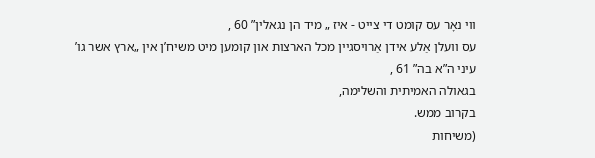ווי נאָר עס קומט די צייט - איז „ מיד הן נגאלין” 60 ,
עס וועלן אַלע אידן אַרויסגיין מכל הארצות און קומען מיט משיח’ן אין „ארץ אשר גו’ עיני ה”א בה” 61 ,
בגאולה האמיתית והשלימה,
בקרוב ממש.
(משיחות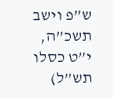ש”פ וישב תשכ”ה,
י”ט כסלו תש”ל)